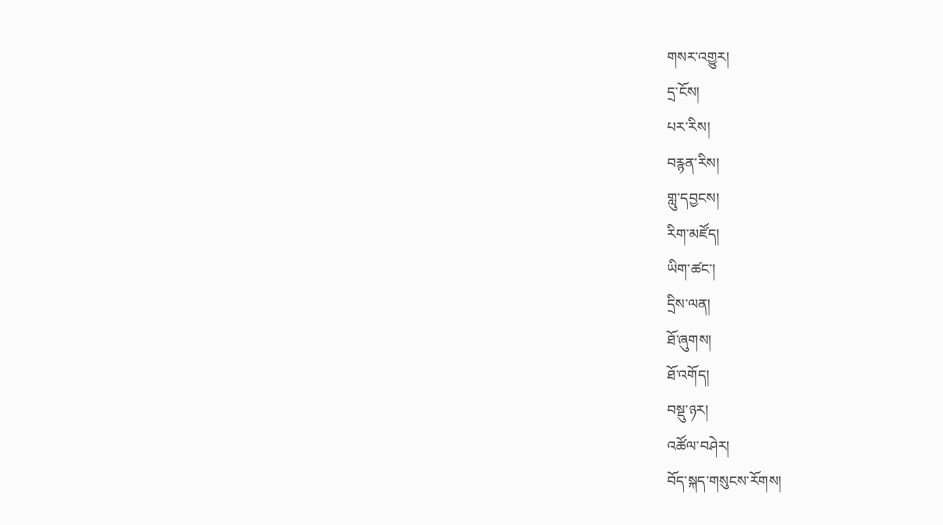གསར་འགྱུར།
དྲ་ངོས།
པར་རིས།
བརྙན་རིས།
གླུ་དབྱངས།
རིག་མཛོད།
ཡིག་ཚང་།
དྲིས་ལན།
ཐོ་ཞུགས།
ཐོ་འགོད།
བསྡུ་ཉར།
འཚོལ་བཤེར།
བོད་སྐད་གསུངས་རོགས།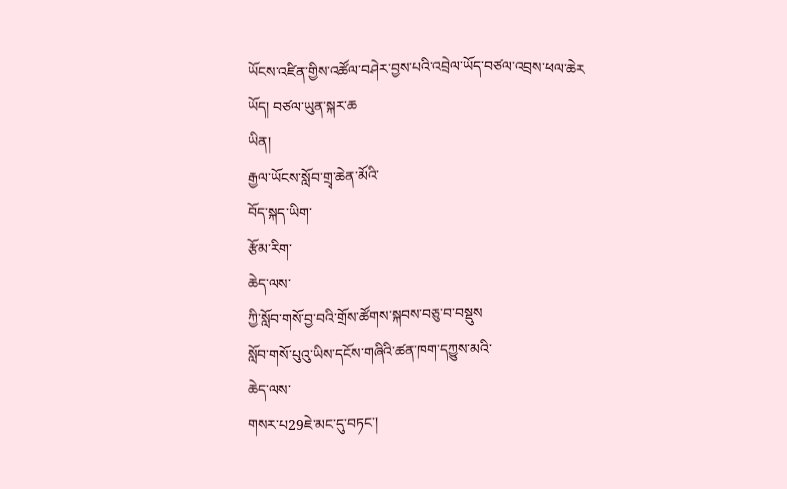ཡོངས་འཛིན་གྱིས་འཚོལ་བཤེར་བྱས་པའི་འབྲེལ་ཡོད་བཙལ་འབྲས་ཕལ་ཆེར
ཡོད། བཙལ་ཡུན་སྐར་ཆ
ཡིན།
རྒྱལ་ཡོངས་སློབ་གྲྭ་ཆེན་མོའི་
བོད་སྐད་ཡིག་
རྩོམ་རིག་
ཆེད་ལས་
ཀྱི་སློབ་གསོ་བྱ་བའི་གྲོས་ཚོགས་སྐབས་བཅུ་བ་བསྡུས
སློབ་གསོ་པུའུ་ཡིས་དངོས་གཞིའི་ཚན་ཁག་དཀྱུས་མའི་
ཆེད་ལས་
གསར་པ29ཇེ་མང་དུ་བཏང་།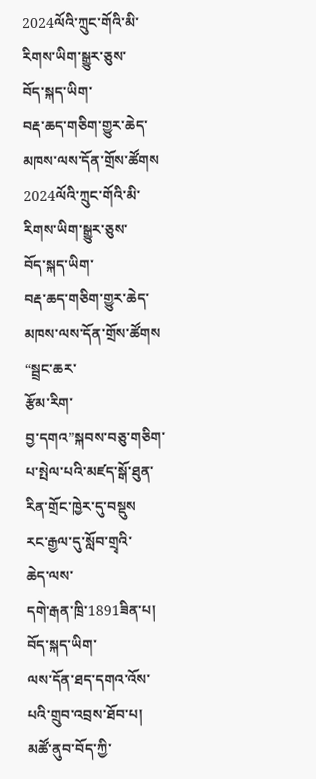2024ལོའི་ཀྲུང་གོའི་མི་རིགས་ཡིག་སྒྱུར་ཅུས་
བོད་སྐད་ཡིག་
བརྡ་ཆད་གཅིག་གྱུར་ཆེད་མཁས་ལས་དོན་གྲོས་ཚོགས
2024ལོའི་ཀྲུང་གོའི་མི་རིགས་ཡིག་སྒྱུར་ཅུས་
བོད་སྐད་ཡིག་
བརྡ་ཆད་གཅིག་གྱུར་ཆེད་མཁས་ལས་དོན་གྲོས་ཚོགས
“སྦྲང་ཆར་
རྩོམ་རིག་
བྱ་དགའ”སྐབས་བཅུ་གཅིག་པ་སྤེལ་པའི་མཛད་སྒོ་ཐུན་རིན་གྲོང་ཁྱེར་དུ་བསྡུས
རང་རྒྱལ་དུ་སློབ་གྲྭའི་
ཆེད་ལས་
དགེ་རྒན་ཁྲི་1891ཟིན་པ།
བོད་སྐད་ཡིག་
ལས་དོན་ཐད་དགའ་འོས་པའི་གྲུབ་འབྲས་ཐོབ་པ།
མཚོ་ནུབ་བོད་ཀྱི་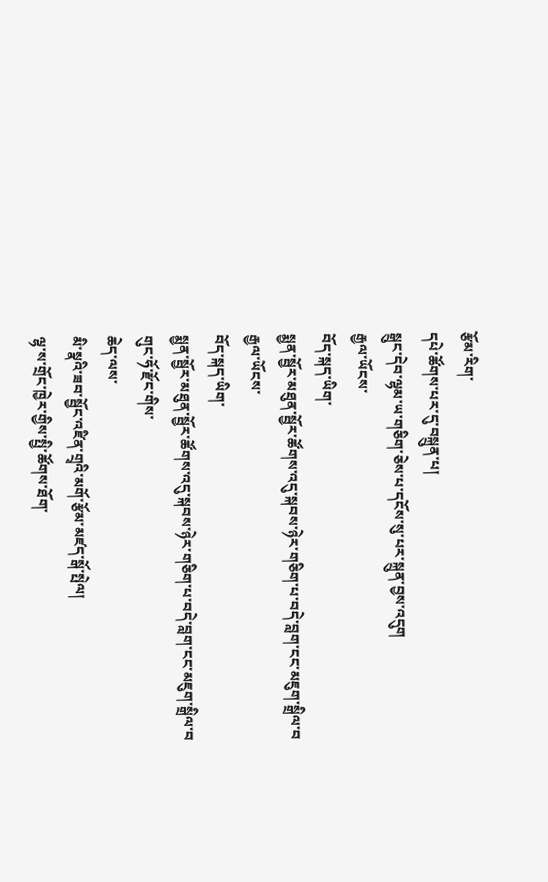རྩོམ་རིག་
དཔེ་ཚོགས་པར་དུ་བསྐྲུན་པ།
སྒྲུང་དེབ་ལྷམ་ཡ་གཅིག་ཅེས་པ་དངོས་སུ་པར་སྐྲུན་བྱས་འདུག
རྒྱལ་ཡོངས་
བོད་སྐད་ཡིག་
སྨྱན་སྦྱོར་མཐུན་སྦྱོར་ཚོགས་འདུ་སྐབས་ཉེར་གཅིག་པ་བདེ་བླག་ངང་མཇུག་སྒྲིལ་བ
རྒྱལ་ཡོངས་
བོད་སྐད་ཡིག་
སྨྱན་སྦྱོར་མཐུན་སྦྱོར་ཚོགས་འདུ་སྐབས་ཉེར་གཅིག་པ་བདེ་བླག་ངང་མཇུག་སྒྲིལ་བ
གུང་ཧོ་རྫོང་གིས་
ཆེད་ལས་
མི་སྣའི་ཟབ་སྦྱོང་འཛིན་གྲྭའི་མགོ་རྩོམ་མཛད་སྒོ་སྤེལ།
ལྷ་ས་གྲོང་ཁྱེར་གྱིས་སྤྱི་ཚོགས་ཐོག་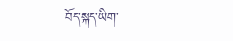བོད་སྐད་ཡིག་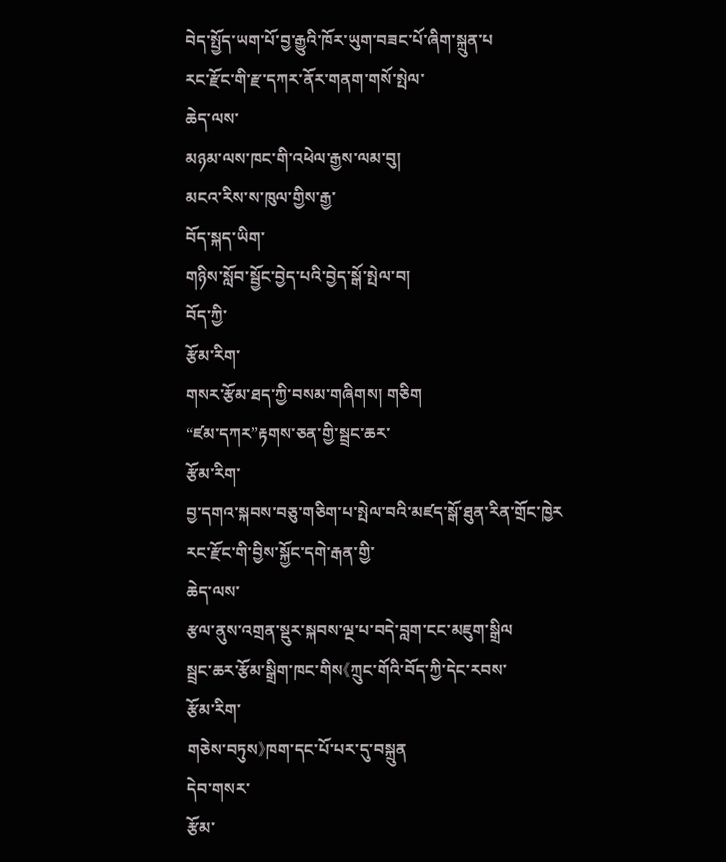བེད་སྤྱོད་ཡག་པོ་བྱ་རྒྱུའི་ཁོར་ཡུག་བཟང་པོ་ཞིག་སྐྲུན་པ
རང་རྫོང་གི་རྫ་དཀར་ནོར་གནག་གསོ་སྤེལ་
ཆེད་ལས་
མཉམ་ལས་ཁང་གི་འཕེལ་རྒྱས་ལམ་བུ།
མངའ་རིས་ས་ཁུལ་གྱིས་རྒྱ་
བོད་སྐད་ཡིག་
གཉིས་སློབ་སྦྱོང་བྱེད་པའི་བྱེད་སྒོ་སྤེལ་བ།
བོད་ཀྱི་
རྩོམ་རིག་
གསར་རྩོམ་ཐད་ཀྱི་བསམ་གཞིགས། གཅིག
“ཛམ་དཀར”རྟགས་ཅན་གྱི་སྦྲང་ཆར་
རྩོམ་རིག་
བྱ་དགའ་སྐབས་བཅུ་གཅིག་པ་སྤེལ་བའི་མཛད་སྒོ་ཐུན་རིན་གྲོང་ཁྱེར
རང་རྫོང་གི་བྱིས་སྐྱོང་དགེ་རྒན་གྱི་
ཆེད་ལས་
རྩལ་ནུས་འགྲན་སྡུར་སྐབས་ལྔ་པ་བདེ་བླག་ངང་མཇུག་སྒྲིལ
སྦྲང་ཆར་རྩོམ་སྒྲིག་ཁང་གིས《ཀྲུང་གོའི་བོད་ཀྱི་དེང་རབས་
རྩོམ་རིག་
གཅེས་བཏུས》ཁག་དང་པོ་པར་དུ་བསྐྲུན
དེབ་གསར་
རྩོམ་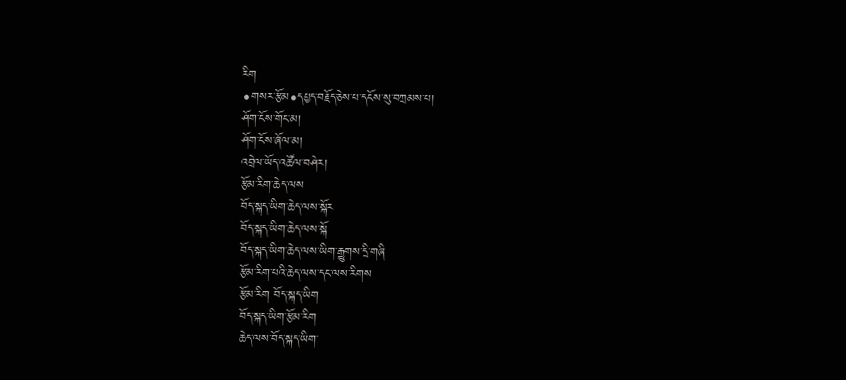རིག
•གསར་རྩོམ•དཔྱད་བརྗོད་ཅེས་པ་དངོས་སུ་བཀྲམས་པ།
ཤོག་ངོས་གོང་མ།
ཤོག་ངོས་ཞོལ་མ།
འབྲེལ་ཡོད་འཚོལ་བཤེར།
རྩོམ་རིག་ཆེད་ལས
བོད་སྐད་ཡིག་ཆེད་ལས་སྐོར
བོད་སྐད་ཡིག་ཆེད་ལས་སྐོ
བོད་སྐད་ཡིག་ཆེད་ལས་ཡིག་རྒྱུགས་དྲི་གཞི
རྩོམ་རིག་པའི་ཆེད་ལས་དང་ལས་རིགས
རྩོམ་རིག བོད་སྐད་ཡིག
བོད་སྐད་ཡིག་རྩོམ་རིག
ཆེད་ལས་བོད་སྐད་ཡིག་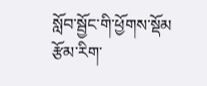སློབ་སྦྱོང་གི་ཕྱོགས་སྡོམ
རྩོམ་རིག་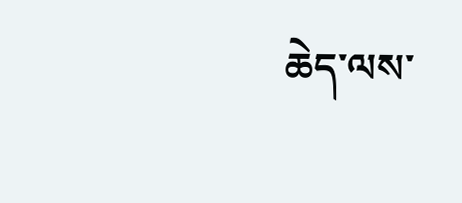ཆེད་ལས་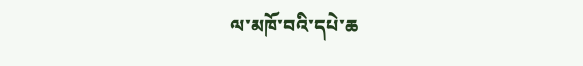ལ་མཁོ་བའི་དཔེ་ཆ